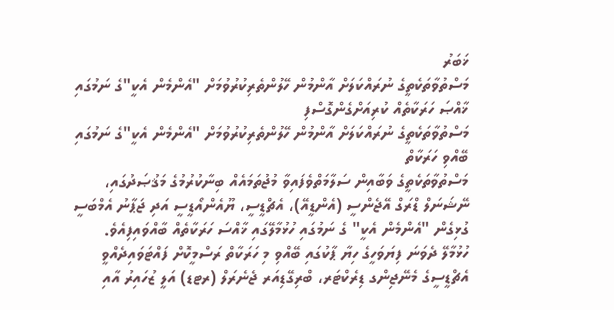ޚަބަރު
މަސްތުވާތަކެތީގެ ނުރައްކަލަށް އާންމުން ހޭލުންތެރިކުރުވުމަށް "އެންމެން އެކީ"ގެ ނަމުގައި ޚާއްޞަ ހަރަކާތެއް ކުރިއަށްގެންގޮސްފި
މަސްތުވާތަކެތީގެ ނުރައްކަލަށް އާންމުން ހޭލުންތެރިކުރުވުމަށް "އެންމެން އެކީ"ގެ ނަމުގައި ބޭއްވި ހަރަކާތް
މަސްތުވާތަކެތީގެ ވަބާއިން ސަލާމަތްވެފައިވާ މުޖުތަމައެއް ބިނާކުރުމުގެ މަޤުޞަދުގައި، ނޭޝަނަލް ޑްރަގް އޭޖެންސީ (އެންޑީއޭ)، އެޗްޑީސީ، ޔޫއެންއޯޑީސީ އަދި ޖަޕާނު އެމްބަސީ ގުޅިގެން "އެންމެން އެކީ" ގެ ނަމުގައި ހުޅުމާލޭގައި ޚާއްސަ ހަރަކާތެއް ބާއްވައިފިއެވެ.
ހުޅުމާލޭ ދެވަނަ ފިޔަވަހީގެ ހިޔާ ޕާކުގައި ބޭއްވި މި ހަރަކާތް ރަސްމީކޮށް ފައްޓަވައިދެއްވީ އެޗްޑީސީގެ މެނޭޖިންގ ޑިރެކްޓަރ، ބްރިގޭޑިއަރ ޖެނެރަލް (ރޓޑ) އަލީ ޒުހައިރު އާއި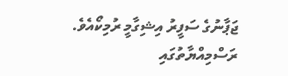ޖަޕާނުގެ ސަފީރު އިޝިގާމީ ރުމިކޯއެވެ. ރަސްމިއްޔާތުގައި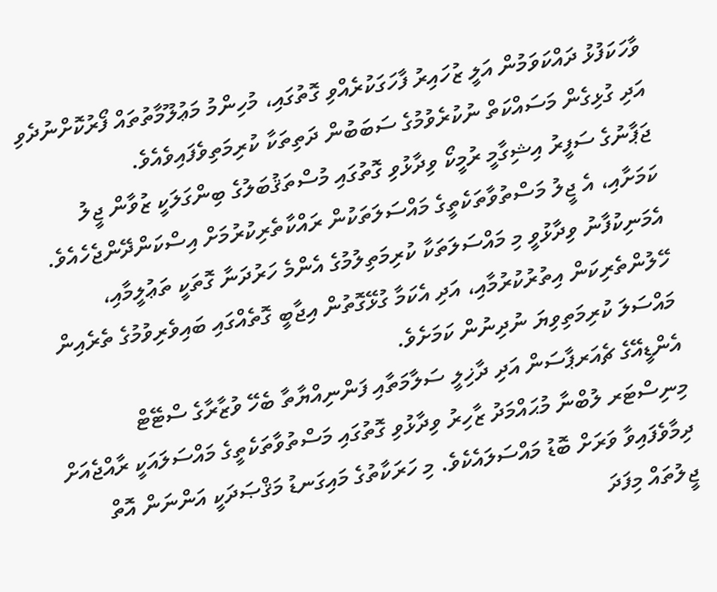ވާހަކަފުޅު ދައްކަވަމުން އަލީ ޒުހައިރު ފާހަގަކުރެއްވި ގޮތުގައި، މުހިންމު މަޢުލޫމާތުތައް ފޯރުކޮށްނުދެވި އަދި ގުޅިގެން މަސައްކަތް ނުކުރެވުމުގެ ސަބަބުން ދަތިތަކާ ކުރިމަތިވެފައިވެއެވެ.
ޖަޕާނުގެ ސަފީރު އިޝިގާމީ ރުމީކޯ ވިދާޅުވި ގޮތުގައި މުސްތަޤުބަލުގެ ބިންގަލަކީ ޒުވާން ޖީލު ކަމަށާއި، އެ ޖީލު މަސްތުވާތަކެތީގެ މައްސަލަތަކުން ރައްކާތެރިކުރުމަށް އިސްކަންދޭންޖެހެއެވެ. އެމަނިކުފާނު ވިދާޅުވީ މި މައްސަލަތަކާ ކުރިމަތިލުމުގެ އެންމެ ހަރުދަނާ ގޮތަކީ ތަޢުލީމާއި، ހޭލުންތެރިކަން އިތުރުކުރުމާއި، އަދި އެކަމާ ގުޅޭގޮތުން އިޖާބީ ގޮތެއްގައި ބައިވެރިވުމުގެ ތެރެއިން މައްސަލަ ކުރިމަތިވިޔަ ނުދިނުން ކަމަށެވެ.
އެންޑީއޭގެ ޗެއަރޕާސަން އަދި ދާޚިލީ ސަލާމަތާއި ފަންނިއްޔާތާ ބެހޭ ވުޒާރާގެ ސްޓޭޓް މިނިސްޓަރ ލުބްނާ މުޙައްމަދު ޒާހިރު ވިދާޅުވި ގޮތުގައި މަސްތުވާތަކެތީގެ މައްސަލައަކީ ރާއްޖެއަށް ދިމާވެފައިވާ ވަރަށް ބޮޑު މައްސަލައެކެވެ. މި ހަރަކާތުގެ މައިގަނޑު މަޤްޞަދަކީ އަންނަން އޮތް ޖީލުތައް މިފަދަ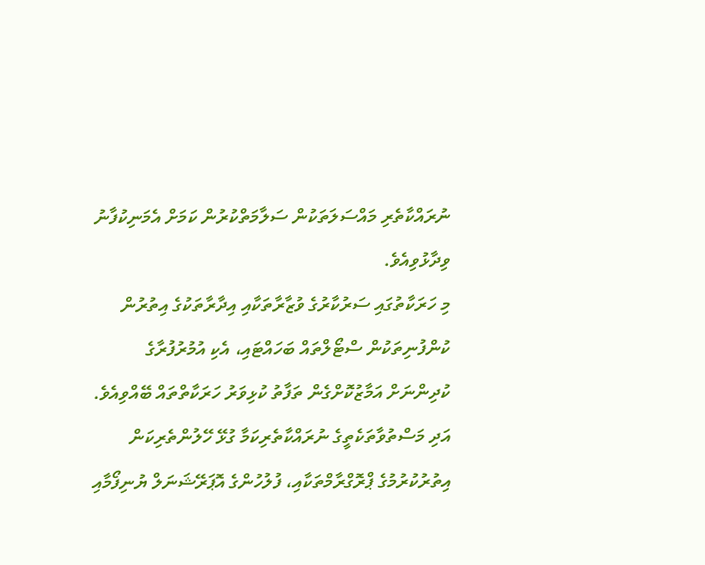ނުރައްކާތެރި މައްސަލަތަކުން ސަލާމަތްކުރުން ކަމަށް އެމަނިކުފާނު ވިދާޅުވިއެވެ.
މި ހަރަކާތުގައި ސަރުކާރުގެ ވުޒާރާތަކާއި އިދާރާތަކުގެ އިތުރުން ކުންފުނިތަކުން ސްޓޯލްތައް ބަހައްޓައި، އެކި އުމުރުފުރާގެ ކުދިންނަށް އަމާޒުކޮށްގެން ތަފާތު ކުޅިވަރު ހަރަކާތްތައް ބޭއްވިއެވެ. އަދި މަސްތުވާތަކެތީގެ ނުރައްކާތެރިކަމާ ގުޅޭ ހޭލުންތެރިކަން އިތުރުކުރުމުގެ ޕްރޮގްރާމްތަކާއި، ފުލުހުންގެ އޮޕަރޭޝަނަލް ޔުނިފޯމާއި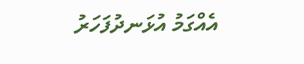އެއްގަމު އުޅަނދުފަހަރު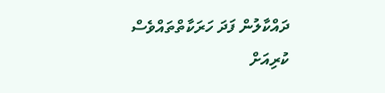ދައްކާލުން ފަދަ ހަރަކާތްތައްވެސް ކުރިއަށް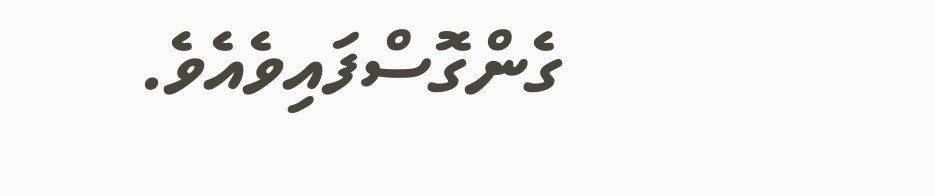ގެންގޮސްފައިވެއެވެ.